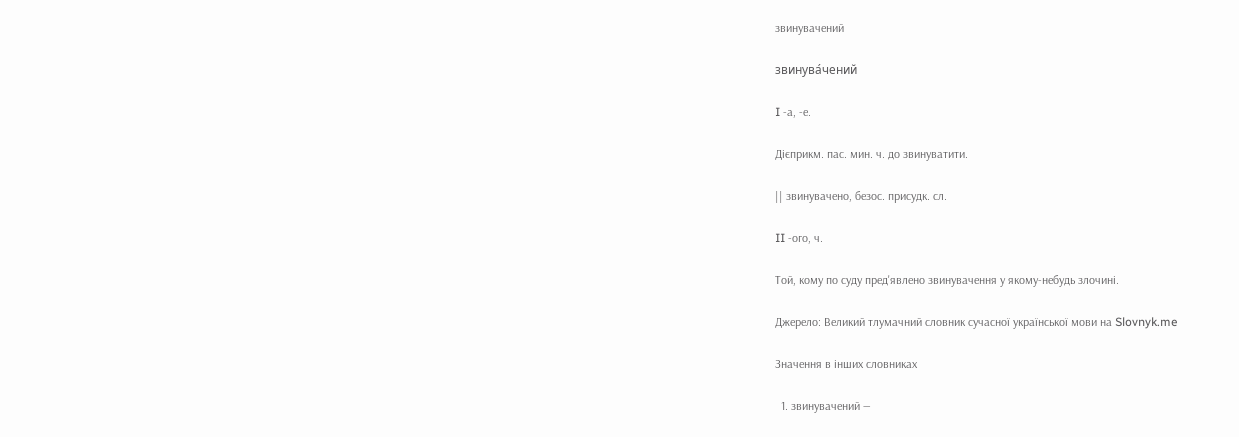звинувачений

звинува́чений

I -а, -е.

Дієприкм. пас. мин. ч. до звинуватити.

|| звинувачено, безос. присудк. сл.

II -ого, ч.

Той, кому по суду пред'явлено звинувачення у якому-небудь злочині.

Джерело: Великий тлумачний словник сучасної української мови на Slovnyk.me

Значення в інших словниках

  1. звинувачений —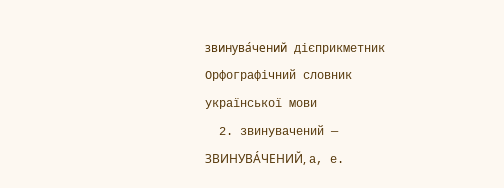звинува́чений дієприкметник Орфографічний словник української мови
  2. звинувачений — ЗВИНУВА́ЧЕНИЙ, а, е.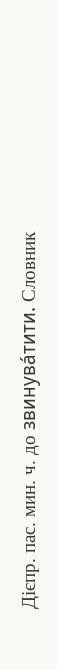Дієпр. пас. мин. ч. до звинува́тити. Словник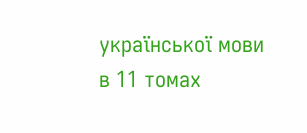української мови в 11 томах